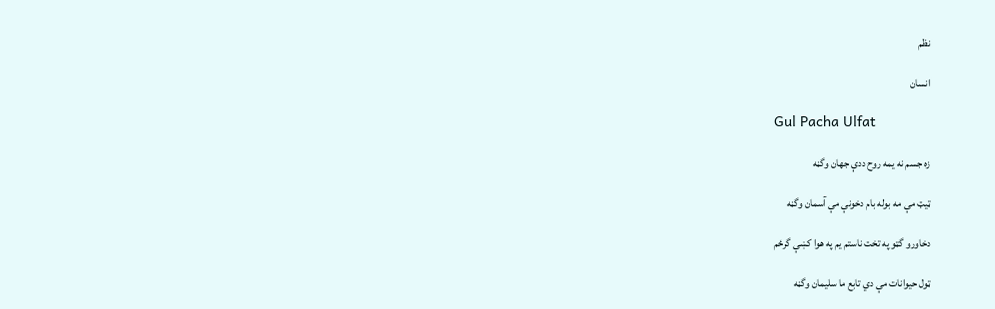نظم

انسان

Gul Pacha Ulfat

زه جسم نه يمه روح ددې جهان وگڼه

ټيټ مې مه بوله بام دخونې مې آسمان وگڼه

دخاورو گټو په تخت ناستم يم په هوا کښې گرځم

ټول حيوانات مې دي تابع ما سليمان وگڼه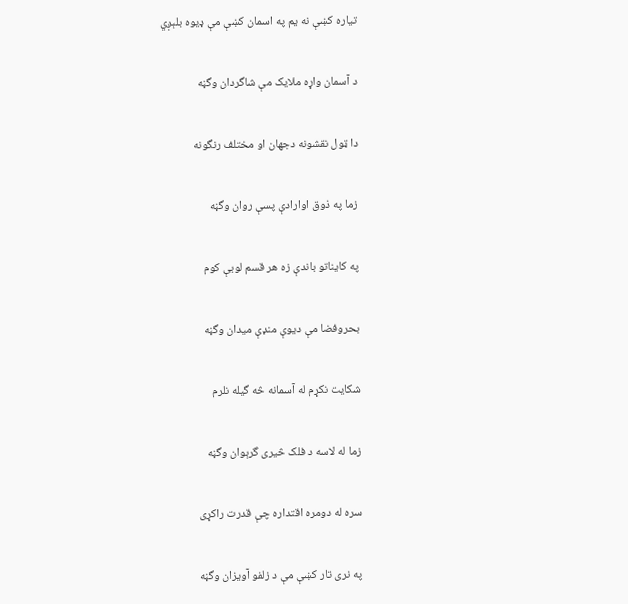تياره کښې نه يم په اسمان کښې مې ډيوه بلېږي

د آسمان واړه ملايک مې شاگردان وگڼه

دا ټول نقشونه دجهان او مختلف رنگونه

زما په ذوق اوارادې پسې روان وگڼه

په کايناتو باندې زه هر قسم لوبې کوم

بحروفضا مې ديوې منډې ميدان وگڼه

شکايت نکړم له آسمانه څه گيله نلرم

زما له لاسه د فلک څيری گرېوان وگڼه

سره له دومره اقتداره چې قدرت راکړی

په نری تار کښې مې د زلفو آويزان وگڼه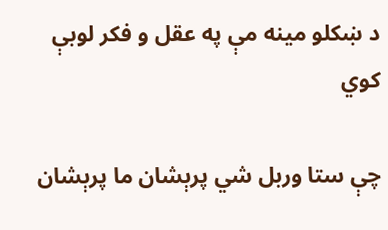د ښکلو مينه مې په عقل و فکر لوبې کوي

چې ستا وربل شي پرېشان ما پرېشان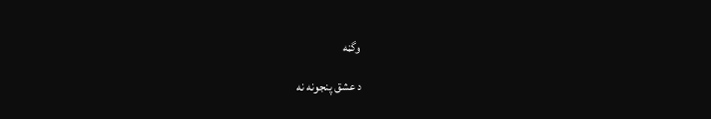وگڼه

د عشق پنجونه نه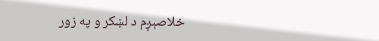خلاصېږم د لښکر و په زور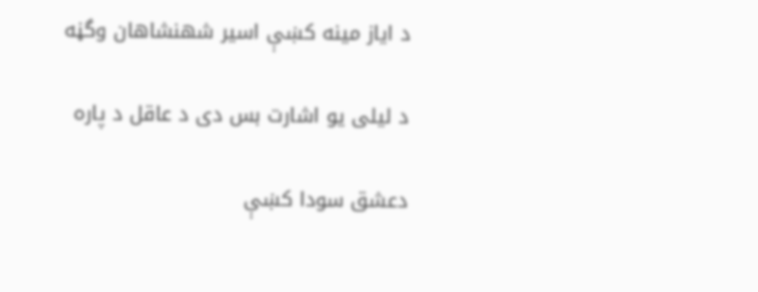د اياز مينه کښې اسير شهنشاهان وگڼه

د ليلی يو اشارت بس دی د عاقل د پاره

دعشق سودا کښې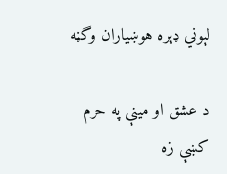لېوني ډېره هوښياران وگڼه

د عشق او مينې په حرم کښې زه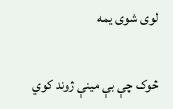لوی شوی يمه

څوک چې بې مينې ژوند کوي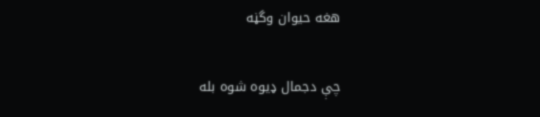هغه حيوان وگڼه

چې دجمال ډيوه شوه بله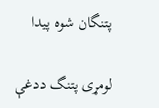پتنگان شوه پيدا

لومړی پتنگ ددغې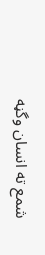شمع ته انسان وگڼه